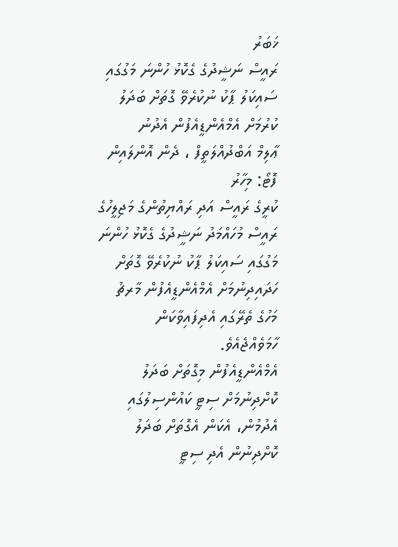ޚަބަރު
ރައީސް ނަޝީދުގެ ގެކޮޅު ހުންނަ މަގުގައި ސައިކަލު ޕާކު ނުކުރެވޭ ގޮތަށް ބަދަލު ކުރުމަށް އެމްއެންޑީއެފުން އެދުނު
ޢާލިމް އަބްދުއްލަތީފް ، ދެން އޮންލައިން
ފޮޓޯ: މިހާރު
ކުރީގެ ރައީސް އަދި ރައްޔިތުންގެ މަޖިލީހުގެ ރައީސް މުހައްމަދު ނަޝީދުގެ ގެކޮޅު ހުންނަ މަގުގައި ސައިކަލު ޕާކު ނުކުރެވޭ ގޮތަށް ހަދައިދިނުމަށް އެމްއެންޑީއެފުން މާރޗު މަހުގެ ތެރޭގައި އެދިފައިވާކަން ހާމަވެއްޖެއެވެ.
އެމްއެންޑީއެފުން މިގޮތަށް ބަދަލު ކޮށްދިނުމަށް ސިޓީ ކައުންސިލުގައި އެދުމުން، އެކަން އެގޮތަށް ބަދަލު ކޮށްދިނުން އެދި ސިޓީ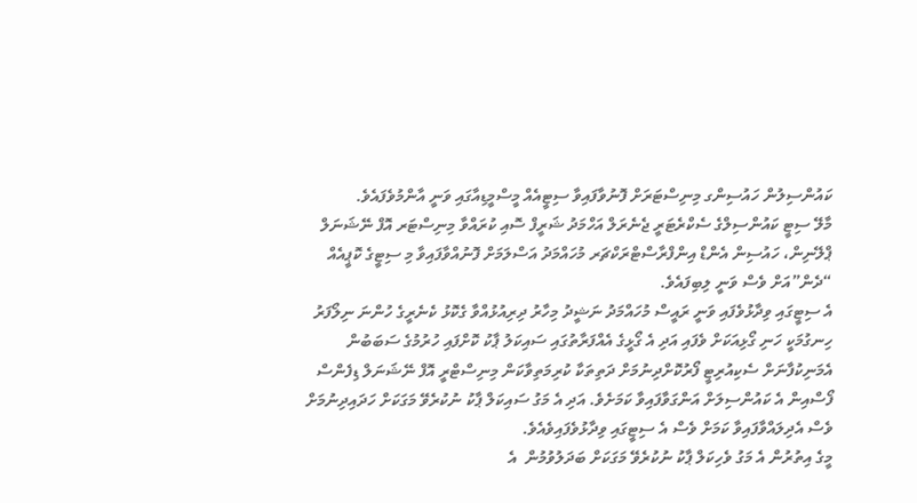ކައުންސިލުން ހައުސިންގ މިނިސްޓަރަށް ފޮނުވާފައިވާ ސިޓީއެއް މީސްމީޑިއާގައި ވަނީ އާންމުވެފައެވެ.
މާލޭ ސިޓީ ކައުންސިލްގެ ސެކްރެޓަރީ ޖެނެރަލް އަހްމަދު ޝަރީފް ސޮއި ކުރައްވާ މިނިސްޓަރ އޮފް ނޭޝަނަލް ޕްލޭނިން، ހައުސިން އެންޑް އިންފްރާސްޓްރަކްޗަރ މުހައްމަދު އަސްލަމަށް ފޮނުއްވާފައިވާ މި ސިޓީގެ ކޮޕީއެއް “ދެން”އަށް ވެސް ވަނީ ލިބިފައެވެ.
އެ ސިޓީގައި ވިދާޅުވެފައި ވަނީ ރައީސް މުހައްމަދު ނަޝީދު މިހާރު ދިރިއުޅުއްވާ ގެކޮޅު ކެނެރީގެ ހުންނަ ނިލޯފަރު ހިނގުމަކީ ހަނި ގޯޅިއަކަށް ވެފައި އަދި އެ ގޯޅީގެ އެއްފަރާތުގައި ސައިކަލު ޕާކު ކޮށްފައި ހުރުމުގެ ސަބަބުން އެމަނިކުފާނަށް ސެކިއުރިޓީ ފޯރުކޮށްދިނުމަށް ދަތިތަކާ ކުރިމަތިވާކަން މިނިސްޓްރީ އޮފް ނޭޝަނަލް ޑިފެންސް ފޯސްއިން އެ ކައުންސިލަށް އަންގަވާފައިވާ ކަމަށެވެ. އަދި އެ މަގު ސައިކަލް ޕާކު ނުކުރެވޭ މަގަކަށް ހަދައިދިނުމަށް ވެސް އެދިލައްވާފައިވާ ކަމަށް ވެސް އެ ސިޓީގައި ވިދާޅުވެފައިވެއެވެ.
މީގެ އިތުރުން އެ މަގު ވެހިކަލް ޕާކު ނުކުރެވޭ މަގަކަށް ބަދަލުވުމުން  އެ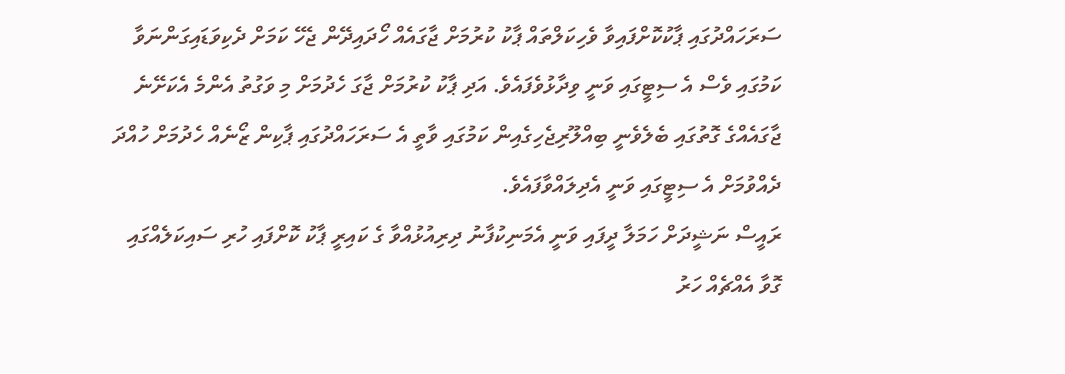ސަރަހައްދުގައި ޕާކުކޮށްފައިވާ ވެހިކަލްތައް ޕާކު ކުރުމަށް ޖާގައެއް ހޯދައިދޭން ޖެހޭ ކަމަށް ދެކިވަޑައިގަންނަވާ ކަމުގައި ވެސް އެ ސިޓީގައި ވަނީ ވިދާޅުވެފައެވެ. އަދި ޕާކު ކުރުމަށް ޖާގަ ހެދުމަށް މި ވަގުތު އެންމެ އެކަށޭނެ ޖާގައެއްގެ ގޮތުގައި ބެލެވެނީ ބިއްލޫރިޖެހިގެއިން ކަމުގައި ވާތީ އެ ސަރަހައްދުގައި ޕާކިން ޒޯނެއް ހެދުމަށް ހުއްދަ ދެއްވުމަށް އެ ސިޓީގައި ވަނީ އެދިލައްވާފައެވެ.
ރައީސް ނަޝީދަށް ހަމަލާ ދީފައި ވަނީ އެމަނިކުފާނު ދިރިއުޅުއްވާ ގެ ކައިރީ ޕާކު ކޮށްފައި ހުރި ސައިކަލެއްގައި ގޮވާ އެއްޗެއް ހަރު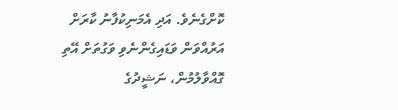ކޮށްގެނެވެ. އަދި އެމަނިކުފާނު ކާރަށް އަރުއްވަން ވަޑައިގެންނެވި ވަގުތަށް އޭތި ގޮއްވާލުމުން، ނަޝީދުގެ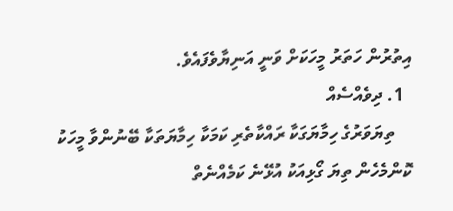އިތުރުން ހަތަރު މީހަކަށް ވަނީ އަނިޔާވެފައެވެ.
  1. ދިވެއްސެއް
    ތިޔަވަރުގެ ހިމާޔަގަކާ ރައްކާތެރި ކަމަކާ ހިމާޔަތަކާ ބޭނުންވާ މީހަކު ކޮންމެހެން ތިޔަ ގޯޅިއަކު އުޅޭނެ ކަމެއްނެތް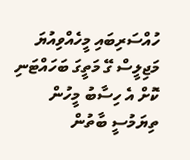ހުއްސަރިބައި މީހެއްވިއުޔަ މަޖިލީސް ގޭ މަތީގަ ބަހައްޓަނި ކޮށް އެ ހިސާބު މީހުން ތިޔަމުސީ ބާތުން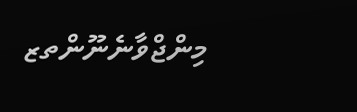މިންޖްވާނެނޫންތޒ